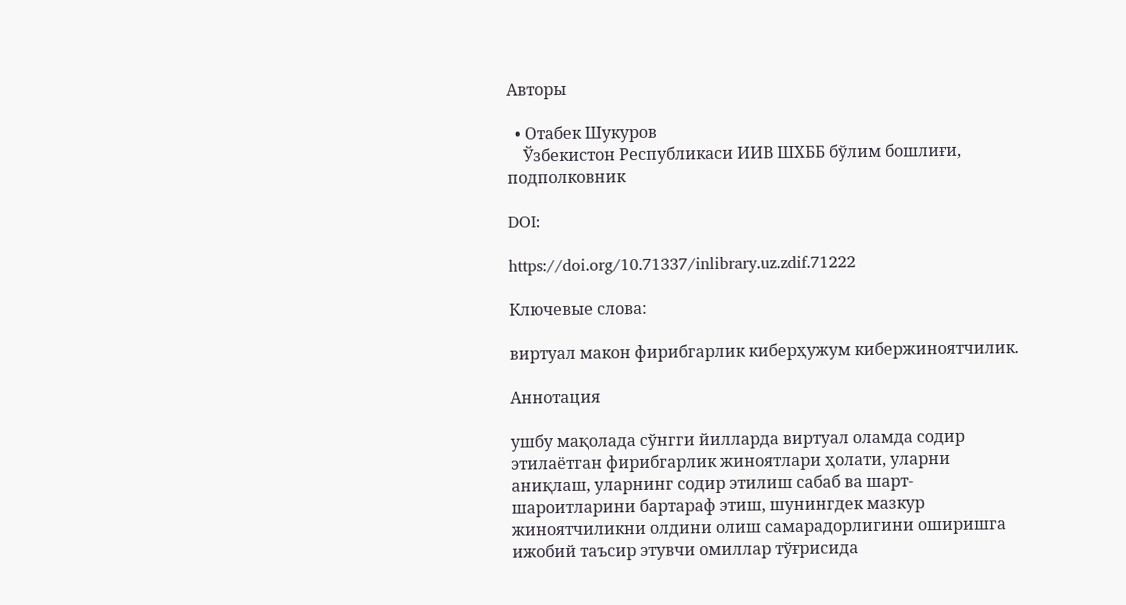Авторы

  • Отабек Шукуров
    Ўзбекистон Республикаси ИИВ ШХББ бўлим бошлиғи, подполковник

DOI:

https://doi.org/10.71337/inlibrary.uz.zdif.71222

Ключевые слова:

виртуал макон фирибгарлик киберҳужум кибержиноятчилик.

Аннотация

ушбу мақолада сўнгги йилларда виртуал оламда содир этилаётган фирибгарлик жиноятлари ҳолати, уларни аниқлаш, уларнинг содир этилиш сабаб ва шарт-шароитларини бартараф этиш, шунингдек мазкур жиноятчиликни олдини олиш самарадорлигини оширишга ижобий таъсир этувчи омиллар тўғрисида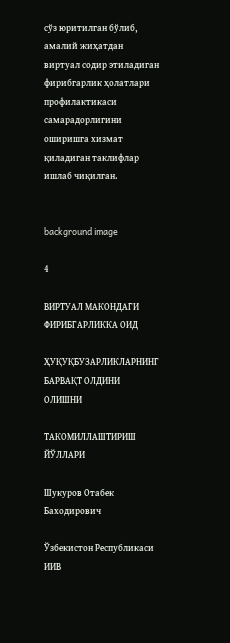сўз юритилган бўлиб, амалий жиҳатдан виртуал содир этиладиган фирибгарлик ҳолатлари профилактикаси самарадорлигини оширишга хизмат қиладиган таклифлар ишлаб чиқилган.


background image

4

ВИРТУАЛ МАКОНДАГИ ФИРИБГАРЛИККА ОИД

ҲУҚУҚБУЗАРЛИКЛАРНИНГ БАРВАҚТ ОЛДИНИ ОЛИШНИ

ТАКОМИЛЛАШТИРИШ ЙЎЛЛАРИ

Шукуров Отабек Баходирович

Ўзбекистон Республикаси ИИВ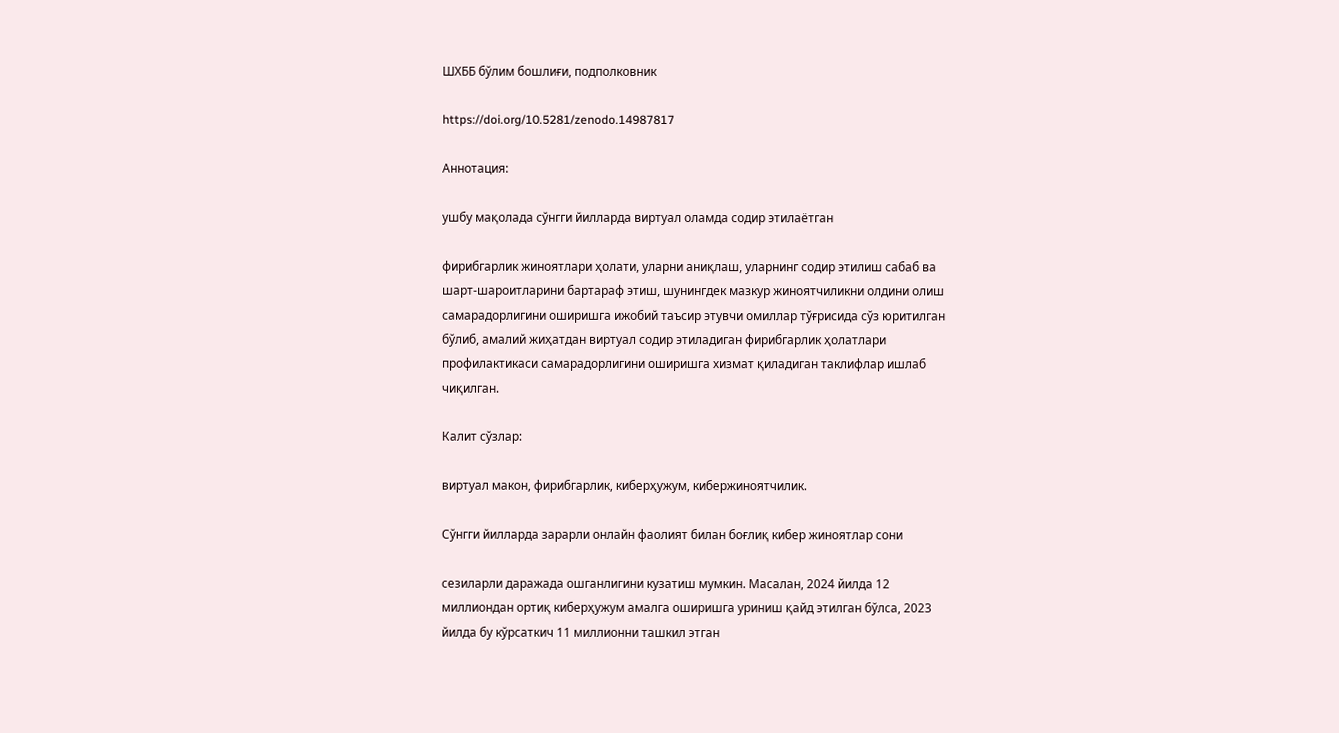ШХББ бўлим бошлиғи, подполковник

https://doi.org/10.5281/zenodo.14987817

Аннотация:

ушбу мақолада сўнгги йилларда виртуал оламда содир этилаётган

фирибгарлик жиноятлари ҳолати, уларни аниқлаш, уларнинг содир этилиш сабаб ва
шарт-шароитларини бартараф этиш, шунингдек мазкур жиноятчиликни олдини олиш
самарадорлигини оширишга ижобий таъсир этувчи омиллар тўғрисида сўз юритилган
бўлиб, амалий жиҳатдан виртуал содир этиладиган фирибгарлик ҳолатлари
профилактикаси самарадорлигини оширишга хизмат қиладиган таклифлар ишлаб
чиқилган.

Калит сўзлар:

виртуал макон, фирибгарлик, киберҳужум, кибержиноятчилик.

Сўнгги йилларда зарарли онлайн фаолият билан боғлиқ кибер жиноятлар сони

сезиларли даражада ошганлигини кузатиш мумкин. Масалан, 2024 йилда 12
миллиондан ортиқ киберҳужум амалга оширишга уриниш қайд этилган бўлса, 2023
йилда бу кўрсаткич 11 миллионни ташкил этган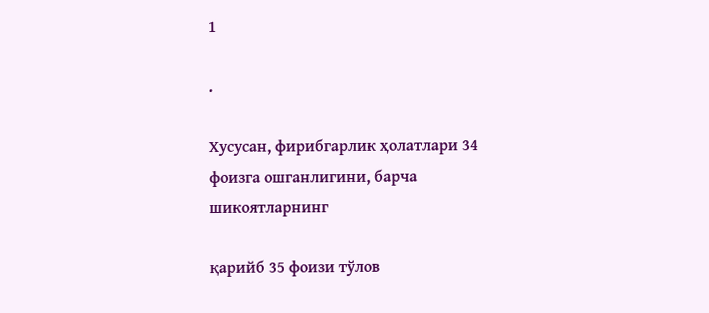1

.

Хусусан, фирибгарлик ҳолатлари 34 фоизга ошганлигини, барча шикоятларнинг

қарийб 35 фоизи тўлов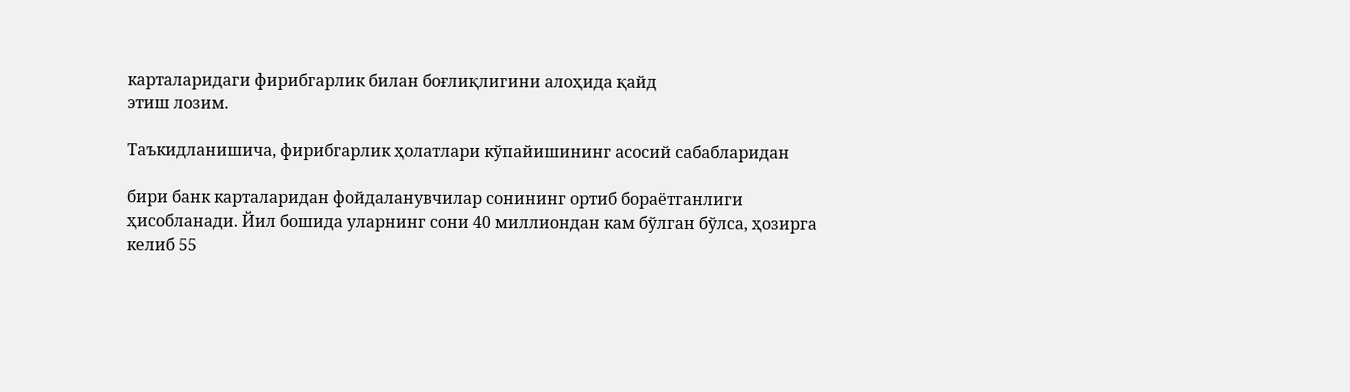карталаридаги фирибгарлик билан боғлиқлигини алоҳида қайд
этиш лозим.

Таъкидланишича, фирибгарлик ҳолатлари кўпайишининг асосий сабабларидан

бири банк карталаридан фойдаланувчилар сонининг ортиб бораётганлиги
ҳисобланади. Йил бошида уларнинг сони 40 миллиондан кам бўлган бўлса, ҳозирга
келиб 55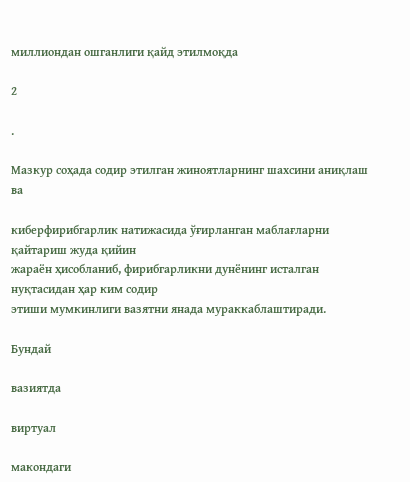миллиондан ошганлиги қайд этилмоқда

2

.

Мазкур соҳада содир этилган жиноятларнинг шахсини аниқлаш ва

киберфирибгарлик натижасида ўғирланган маблағларни қайтариш жуда қийин
жараён ҳисобланиб, фирибгарликни дунёнинг исталган нуқтасидан ҳар ким содир
этиши мумкинлиги вазятни янада мураккаблаштиради.

Бундай

вазиятда

виртуал

макондаги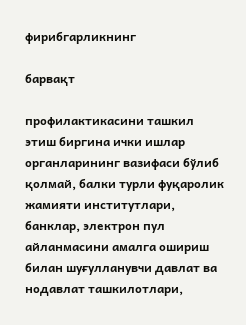фирибгарликнинг

барвақт

профилактикасини ташкил этиш биргина ички ишлар органларининг вазифаси бўлиб
қолмай, балки турли фуқаролик жамияти институтлари, банклар, электрон пул
айланмасини амалга ошириш билан шуғулланувчи давлат ва нодавлат ташкилотлари,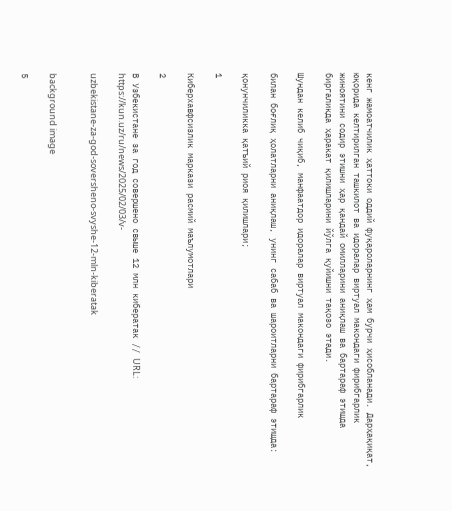кенг жамоатчилик ҳаттоки оддий фуқароларнинг ҳам бурчи ҳисобланади. Дарҳақиқат,
юқорида келтирилган ташкилот ва идоралар виртуал макондаги фирибгарлик
жиноятини содир этишни ҳар қандай омилларини аниқлаш ва бартараф этишда
биргаликда ҳаракат қилишларини йўлга қуйишни тақозо этади.

Шундан келиб чиқиб, манфаатдор идоралар виртуал макондаги фирибгарлик

билан боғлиқ ҳолатларни аниқлаш, унинг сабаб ва шароитларни бартараф этишда:

қонунчиликка қатъий риоя қилишлари;

1

Киберхавфсизлик маркази расмий маълумотлари

2

В Узбекистане за год совершено свыше 12 млн кибератак // URL: https://kun.uz/ru/news/2025/02/03/v-

uzbekistane-za-god-soversheno-svyshe-12-mln-kiberatak


background image

5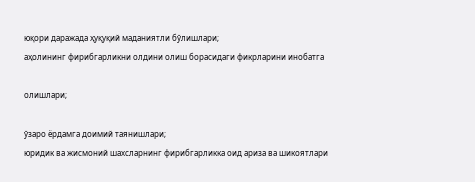юқори даражада ҳуқуқий маданиятли бўлишлари;
аҳолининг фирибгарликни олдини олиш борасидаги фикрларини инобатга

олишлари;

ўзаро ёрдамга доимий таянишлари;
юридик ва жисмоний шахсларнинг фирибгарликка оид ариза ва шикоятлари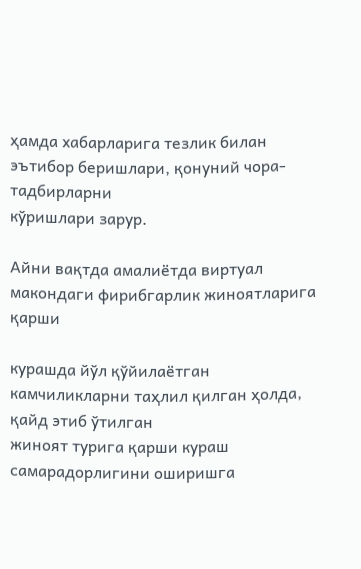ҳамда хабарларига тезлик билан эътибор беришлари, қонуний чора-тадбирларни
кўришлари зарур.

Айни вақтда амалиётда виртуал макондаги фирибгарлик жиноятларига қарши

курашда йўл қўйилаётган камчиликларни таҳлил қилган ҳолда, қайд этиб ўтилган
жиноят турига қарши кураш самарадорлигини оширишга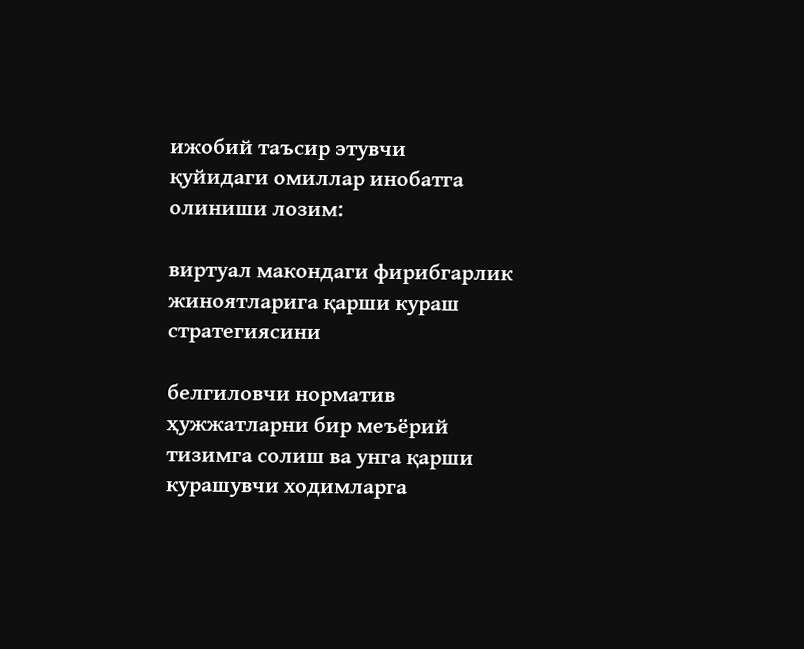ижобий таъсир этувчи
қуйидаги омиллар инобатга олиниши лозим:

виртуал макондаги фирибгарлик жиноятларига қарши кураш стратегиясини

белгиловчи норматив ҳужжатларни бир меъёрий тизимга солиш ва унга қарши
курашувчи ходимларга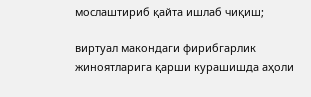мослаштириб қайта ишлаб чиқиш;

виртуал макондаги фирибгарлик жиноятларига қарши курашишда аҳоли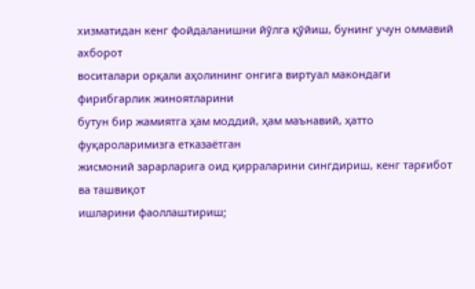хизматидан кенг фойдаланишни йўлга қўйиш, бунинг учун оммавий ахборот
воситалари орқали аҳолининг онгига виртуал макондаги фирибгарлик жиноятларини
бутун бир жамиятга ҳам моддий, ҳам маънавий, ҳатто фуқароларимизга етказаётган
жисмоний зарарларига оид қирраларини сингдириш, кенг тарғибот ва ташвиқот
ишларини фаоллаштириш;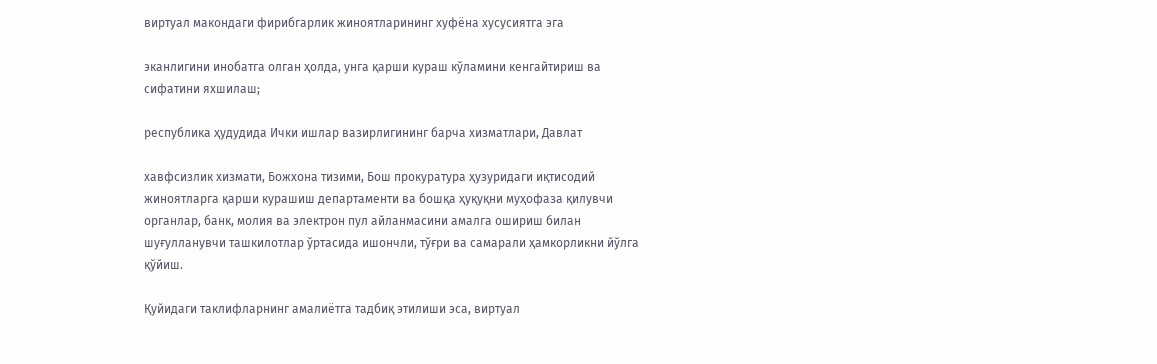виртуал макондаги фирибгарлик жиноятларининг хуфёна хусусиятга эга

эканлигини инобатга олган ҳолда, унга қарши кураш кўламини кенгайтириш ва
сифатини яхшилаш;

республика ҳудудида Ички ишлар вазирлигининг барча хизматлари, Давлат

хавфсизлик хизмати, Божхона тизими, Бош прокуратура ҳузуридаги иқтисодий
жиноятларга қарши курашиш департаменти ва бошқа ҳуқуқни муҳофаза қилувчи
органлар, банк, молия ва электрон пул айланмасини амалга ошириш билан
шуғулланувчи ташкилотлар ўртасида ишончли, тўғри ва самарали ҳамкорликни йўлга
қўйиш.

Қуйидаги таклифларнинг амалиётга тадбиқ этилиши эса, виртуал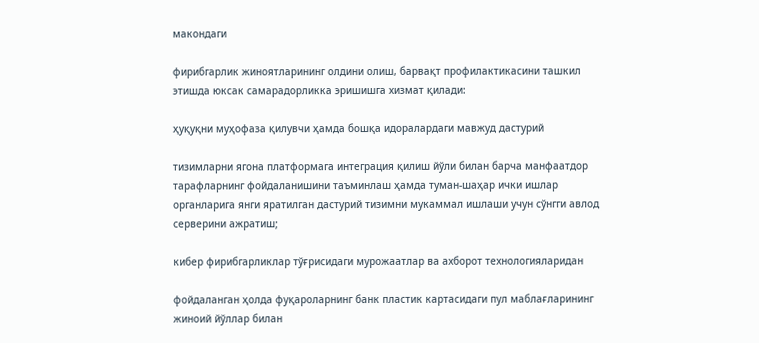макондаги

фирибгарлик жиноятларининг олдини олиш, барвақт профилактикасини ташкил
этишда юксак самарадорликка эришишга хизмат қилади:

ҳуқуқни муҳофаза қилувчи ҳамда бошқа идоралардаги мавжуд дастурий

тизимларни ягона платформага интеграция қилиш йўли билан барча манфаатдор
тарафларнинг фойдаланишини таъминлаш ҳамда туман-шаҳар ички ишлар
органларига янги яратилган дастурий тизимни мукаммал ишлаши учун сўнгги авлод
серверини ажратиш;

кибер фирибгарликлар тўғрисидаги мурожаатлар ва ахборот технологияларидан

фойдаланган ҳолда фуқароларнинг банк пластик картасидаги пул маблағларининг
жиноий йўллар билан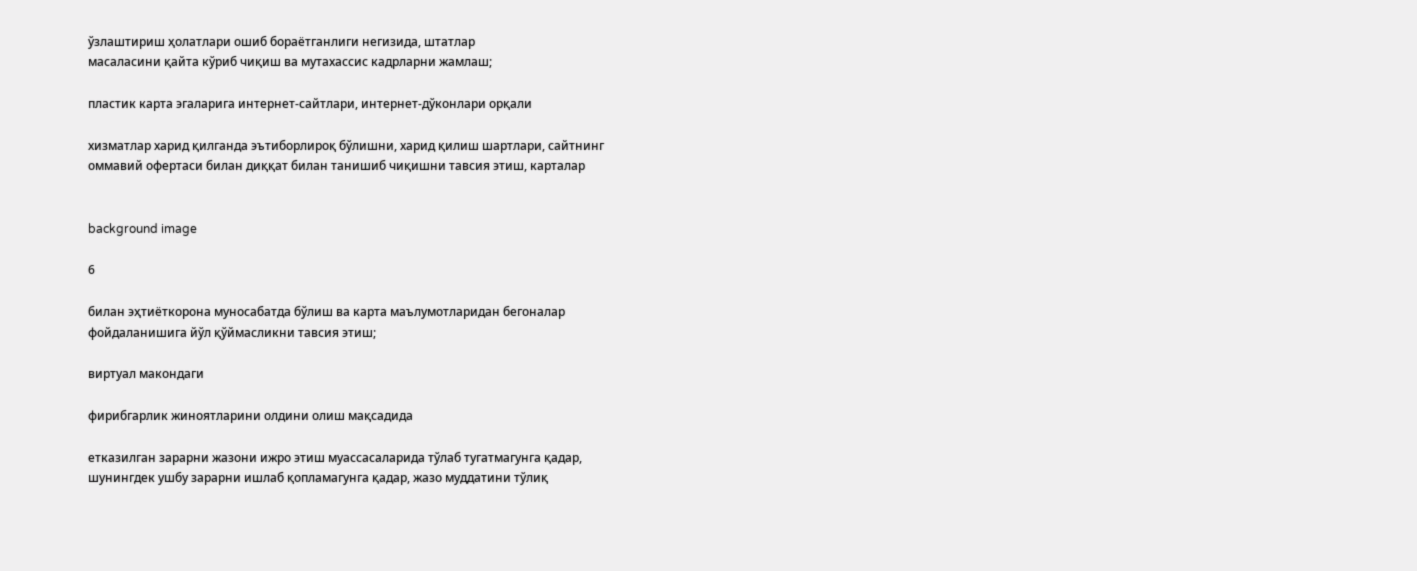ўзлаштириш ҳолатлари ошиб бораётганлиги негизида, штатлар
масаласини қайта кўриб чиқиш ва мутахассис кадрларни жамлаш;

пластик карта эгаларига интернет-сайтлари, интернет-дўконлари орқали

хизматлар харид қилганда эътиборлироқ бўлишни, харид қилиш шартлари, сайтнинг
оммавий офертаси билан диққат билан танишиб чиқишни тавсия этиш, карталар


background image

6

билан эҳтиёткорона муносабатда бўлиш ва карта маълумотларидан бегоналар
фойдаланишига йўл қўймасликни тавсия этиш;

виртуал макондаги

фирибгарлик жиноятларини олдини олиш мақсадида

етказилган зарарни жазони ижро этиш муассасаларида тўлаб тугатмагунга қадар,
шунингдек ушбу зарарни ишлаб қопламагунга қадар, жазо муддатини тўлиқ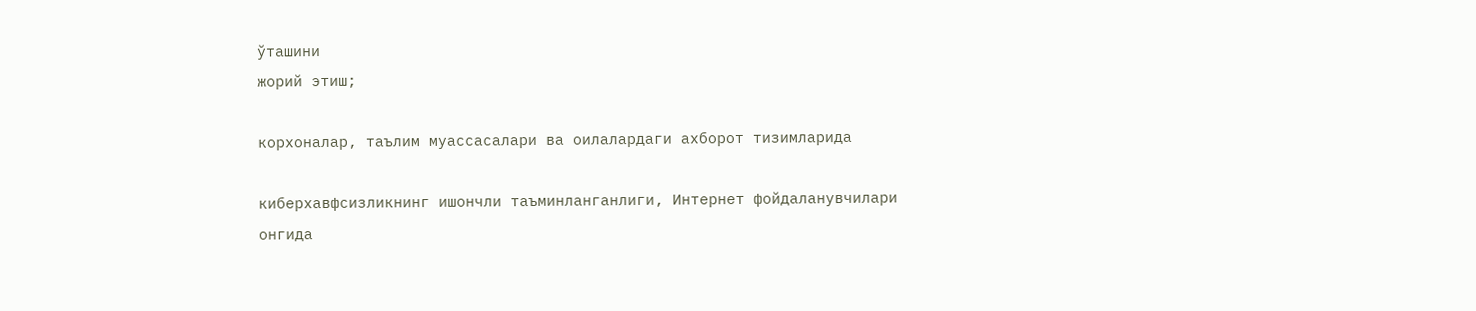ўташини
жорий этиш;

корхоналар, таълим муассасалари ва оилалардаги ахборот тизимларида

киберхавфсизликнинг ишончли таъминланганлиги, Интернет фойдаланувчилари
онгида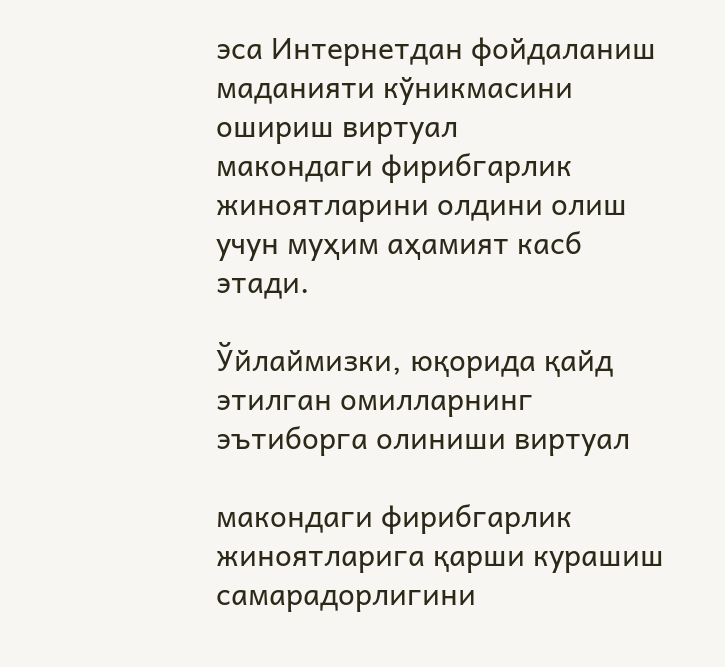эса Интернетдан фойдаланиш маданияти кўникмасини ошириш виртуал
макондаги фирибгарлик жиноятларини олдини олиш учун муҳим аҳамият касб этади.

Ўйлаймизки, юқорида қайд этилган омилларнинг эътиборга олиниши виртуал

макондаги фирибгарлик жиноятларига қарши курашиш самарадорлигини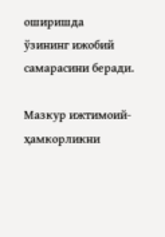оширишда
ўзининг ижобий самарасини беради.

Мазкур ижтимоий-ҳамкорликни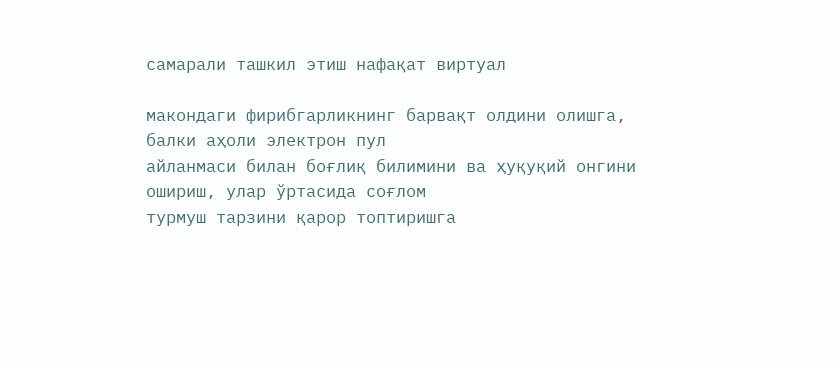самарали ташкил этиш нафақат виртуал

макондаги фирибгарликнинг барвақт олдини олишга, балки аҳоли электрон пул
айланмаси билан боғлиқ билимини ва ҳуқуқий онгини ошириш, улар ўртасида соғлом
турмуш тарзини қарор топтиришга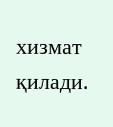хизмат қилади.